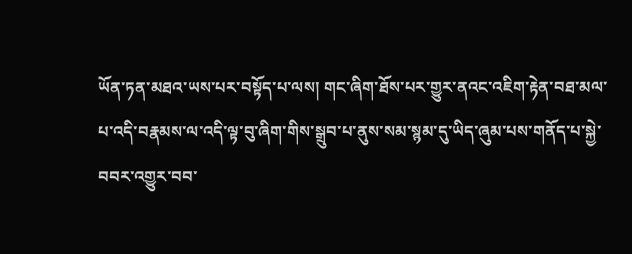ཡོན་ཏན་མཐའ་ཡས་པར་བསྟོད་པ་ལས། གང་ཞིག་ཐོས་པར་གྱུར་ནའང་འཇིག་རྟེན་བཐ་མལ་པ་འདི་བརྣམས་ལ་འདི་ལྟ་བུ་ཞིག་གིས་སྒྲུབ་པ་ནུས་སམ་སྙམ་དུ་ཡིད་ཞུམ་པས་གནོད་པ་སྐྱེ་བབར་འགྱུར་བབ་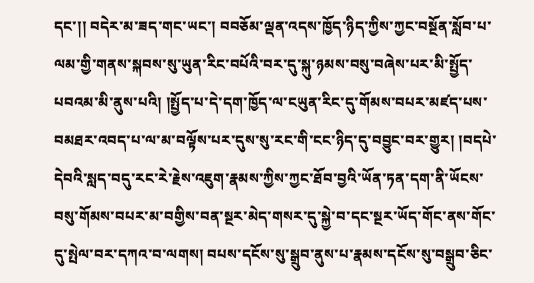དང་།། བདེར་མ་ཟད་གང་ཡང་། བབཅོམ་ལྡན་འདས་ཁྱོད་ཉིད་ཀྱིས་ཀྱང་བསྔོན་སློབ་པ་ལམ་གྱི་གནས་སྐབས་སུ་ཡུན་རིང་བཔོའི་བར་དུ་སྐུ་ཉམས་བསུ་བཞེས་པར་མི་སྤྱོད་པབའམ་མི་ནུས་པའི། །སྤྱོད་པ་དེ་དག་ཁྱོད་ལ་ངཡུན་རིང་དུ་གོམས་བཔར་མཛད་པས་བམཐར་འབད་པ་ལ་མ་བལྟོས་པར་དུས་སུ་རང་གི་ངང་ཉིད་དུ་བབྱུང་བར་གྱུར། །བདཔེ་དེབའི་སླད་བདུ་རང་རེ་རྗེས་འཇུག་རྣམས་ཀྱིས་ཀྱང་ཐོབ་བྱའི་ཡོན་ཏན་དག་ནི་ཡོངས་བསུ་གོམས་བཔར་མ་བགྱིས་བན་སྔར་མེད་གསར་དུ་སྐྱེ་བ་དང་སྔར་ཡོད་གོང་ནས་གོང་དུ་སྤེལ་བར་དཀའ་བ་ལགས། བཔས་དངོས་སུ་སྒྲུབ་ནུས་པ་རྣམས་དངོས་སུ་བསྒྲུབ་ཅིང་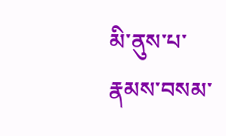མི་ནུས་པ་རྣམས་བསམ་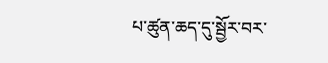པ་ཚུན་ཆད་དུ་སྦྱོར་བར་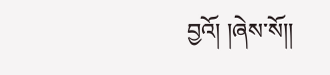བྱའོ། །ཞེས་སོ།།